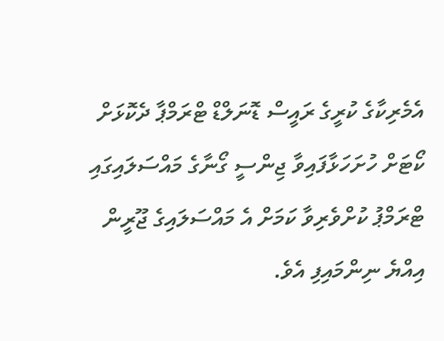އެމެރިކާގެ ކުރީގެ ރައީސް ޑޮނަލްޑް ޓްރަމްޕާ ދެކޮޅަށް ކޯޓަށް ހުށަހަޅާފައިވާ ޖިންސީ ގޯނާގެ މައްސަލައިގައި ޓްރަމްޕު ކުށްވެރިވާ ކަމަށް އެ މައްސަލައިގެ ޖޫރީން އިއްޔެ ނިންމައިފި އެވެ.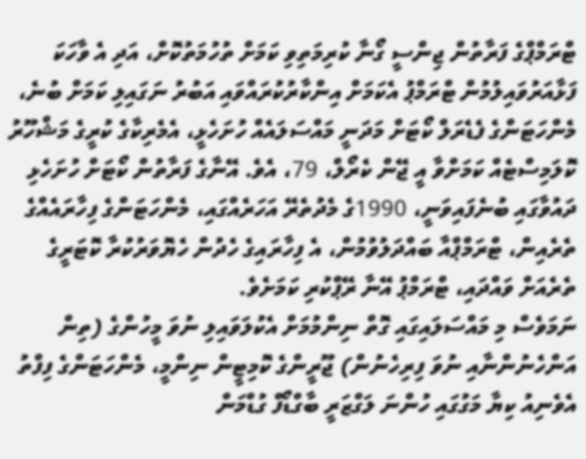ޓްރަމްޕްގެ ފަރާތުން ޖިންސީ ގޯނާ ކުރިމަތިވި ކަމަށް ތުހުމަތުކޮށް، އަދި އެ ވާހަކަ ފަޅާއަރުވައިލުމުން ޓްރަމްޕު އެކަމަށް އިންކާރުކުރައްވައި އަބުރު ނަގައިލި ކަމަށް ބުނެ، މެންހަޓަންގެ ފެޑެރަލް ކޯޓަށް މަދަނީ މައްސަލައެއް ހުށަހެޅީ، އެމެރިކާގެ ކުރީގެ މަޝްހޫރު ކޮލަމިސްޓެއް ކަމަށްވާ އީ ޖޭން ކެރޯލް، 79، އެވެ. އޭނާގެ ފަރާތުން ކޯޓަށް ހުށަހެޅި ދައުވާގައި ބުނެފައިވަނީ، 1990ގެ މެދުތެރޭ އަހަރެއްގައި، މެންހަޓަންގެ ފިހާރައެއްގެ ތެރެއިން، ޓްރަމްޕްއާ ބައްދަލުވުމުން، އެ ފިހާރައިގެ ހެދުން ހެޔޮވަރުކުރާ ކޮޓަރީގެ ތެރެއަށް ވައްދައި، ޓްރަމްޕު އޭނާ ރޭޕްކުރި ކަމަށެވެ.
ނަމަވެސް މި މައްސަލައިގައި ގޮތް ނިންމުމަށް އެކުލަވައިލި ނުވަ މީހުންގެ (ތިން އަންހެނުންނާއި ނުވަ ފިރިހެނުން) ޖޫރީންގެ ކޮމިޓީން ނިންމީ، މެންހަޓަންގެ ފިފްތު އެވެނިއު ކިޔާ މަގުގައި ހުންނަ ލަގްޒަރީ ބާގްޑޯފް ގުޑްމަން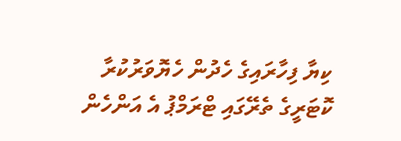ކިޔާ ފިހާރައިގެ ހެދުން ހެޔޮވަރުކުރާ ކޮޓަރީގެ ތެރޭގައި ޓްރަމްޕު އެ އަންހެން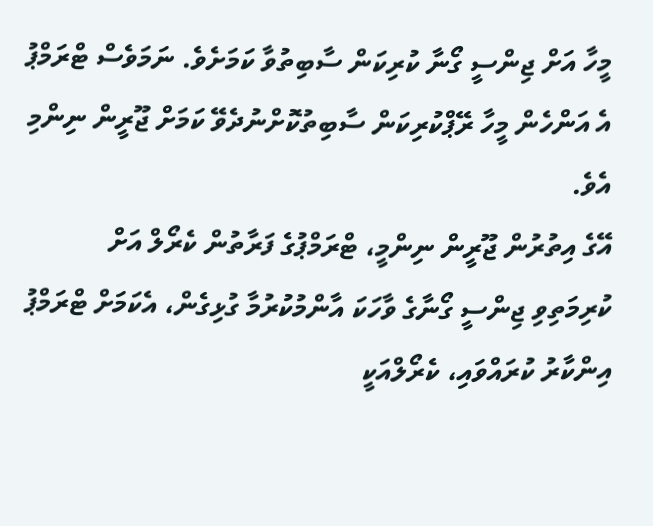މީހާ އަށް ޖިންސީ ގޯނާ ކުރިކަން ސާބިތުވާ ކަމަށެވެ. ނަމަވެސް ޓްރަމްޕު އެ އަންހެން މީހާ ރޭޕްކުރިކަން ސާބިތުކޮށްނުދެވޭ ކަމަށް ޖޫރީން ނިންމި އެވެ.
އޭގެ އިތުރުން ޖޫރީން ނިންމީ، ޓްރަމްޕުގެ ފަރާތުން ކެރޯލް އަށް ކުރިމަތިވި ޖިންސީ ގޯނާގެ ވާހަކަ އާންމުކުރުމާ ގުޅިގެން، އެކަމަށް ޓްރަމްޕު އިންކާރު ކުރައްވައި، ކެރޯލްއަކީ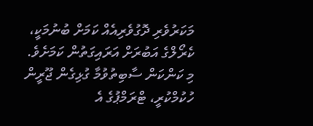މަކަރުވެރި ދޮގުވެރިއެއް ކަމަށް ބުނުމަކީ، ކެރޯލްގެ އަބުރަށް އަރައިގަތުން ކަމަށެވެ. މި ކަންކަން ސާބިތުވުމާ ގުޅިގެން ޖޫރީން ހުކުމްކުރީ، ޓްރަމްޕުގެ އެ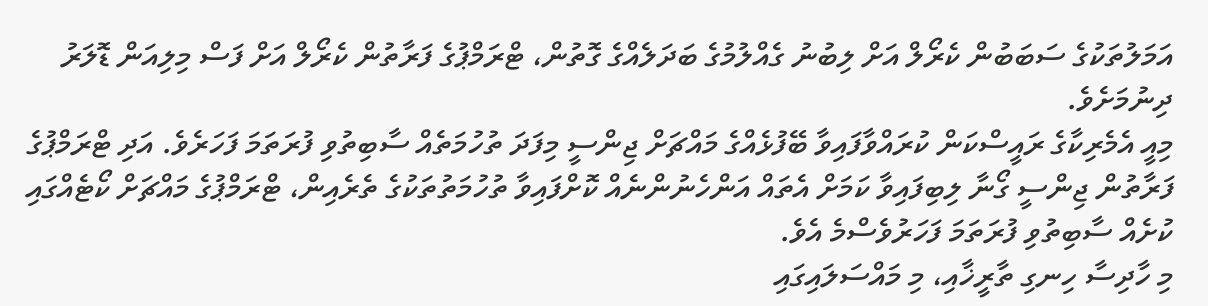އަމަލުތަކުގެ ސަބަބުން ކެރޯލް އަށް ލިބުނު ގެއްލުމުގެ ބަދަލެއްގެ ގޮތުން، ޓްރަމްޕުގެ ފަރާތުން ކެރޯލް އަށް ފަސް މިލިއަން ޑޮލަރު ދިނުމަށެވެ.
މިއީ އެމެރިކާގެ ރައީސްކަން ކުރައްވާފައިވާ ބޭފުޅެއްގެ މައްޗަށް ޖިންސީ މިފަދަ ތުހުމަތެއް ސާބިތުވި ފުރަތަމަ ފަހަރެވެ. އަދި ޓްރަމްޕުގެ ފަރާތުން ޖިންސީ ގޯނާ ލިބިފައިވާ ކަމަށް އެތައް އަންހެނުންނެއް ކޮށްފައިވާ ތުހުމަތުތަކުގެ ތެރެއިން، ޓްރަމްޕުގެ މައްޗަށް ކޯޓެއްގައި ކުށެއް ސާބިތުވި ފުރަތަމަ ފަހަރުވެސްމެ އެވެ.
މި ހާދިސާ ހިނގި ތާރީޚާއި، މި މައްސަލައިގައި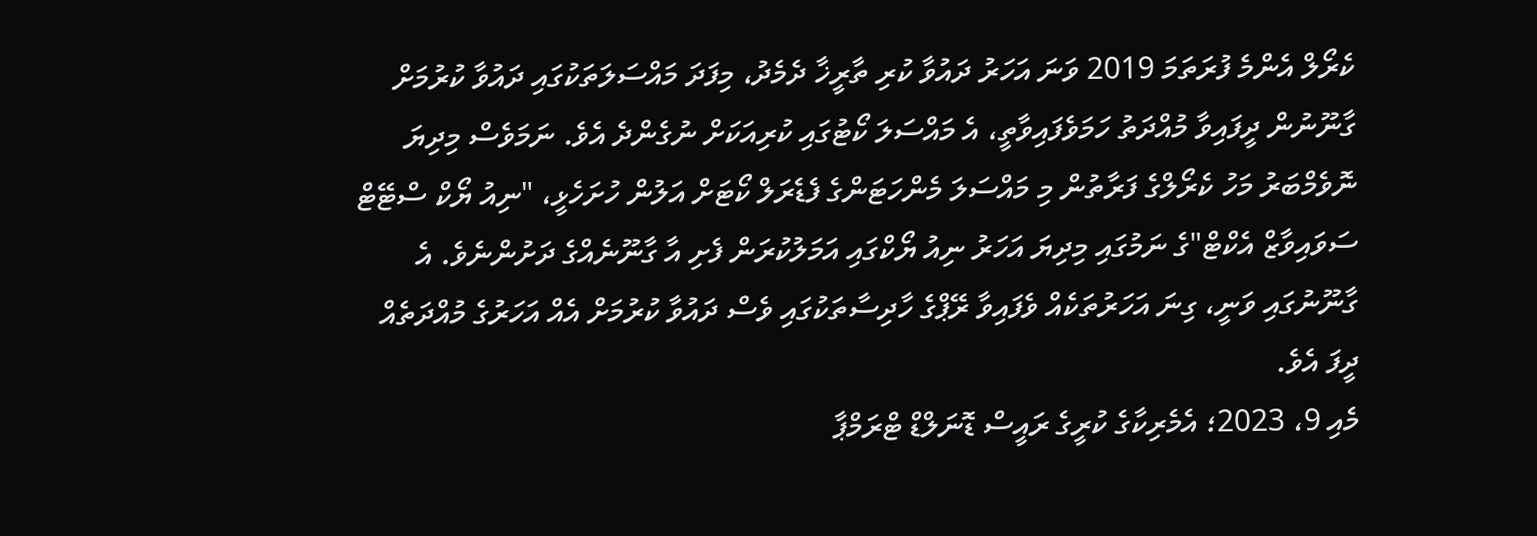ކެރޯލް އެންމެ ފުރަތަމަ 2019 ވަނަ އަހަރު ދައުވާ ކުރި ތާރީޚާ ދެމެދު، މިފަދަ މައްސަލަތަކުގައި ދައުވާ ކުރުމަށް ގާނޫނުން ދީފައިވާ މުއްދަތު ހަމަވެފައިވާތީ، އެ މައްސަލަ ކޯޓުގައި ކުރިއަކަށް ނުގެންދެ އެވެ. ނަމަވެސް މިދިޔަ ނޮވެމްބަރު މަހު ކެރޯލްގެ ފަރާތުން މި މައްސަލަ މެންހަޓަންގެ ފެޑެރަލް ކޯޓަށް އަލުން ހުށަހެޅީ، "ނިއު ޔޯކް ސްޓޭޓް ސަވައިވާޒް އެކްޓް"ގެ ނަމުގައި މިދިޔަ އަހަރު ނިއު ޔޯކްގައި އަމަލުކުރަން ފެށި އާ ގާނޫނެއްގެ ދަށުންނެވެ. އެ ގާނޫނުގައި ވަނީ، ގިނަ އަހަރުތަކެއް ވެފައިވާ ރޭޕްގެ ހާދިސާތަކުގައި ވެސް ދައުވާ ކުރުމަށް އެއް އަހަރުގެ މުއްދަތެއް ދީފަ އެވެ.
މެއި 9، 2023؛ އެމެރިކާގެ ކުރީގެ ރައީސް ޑޮނަލްޑް ޓްރަމްޕާ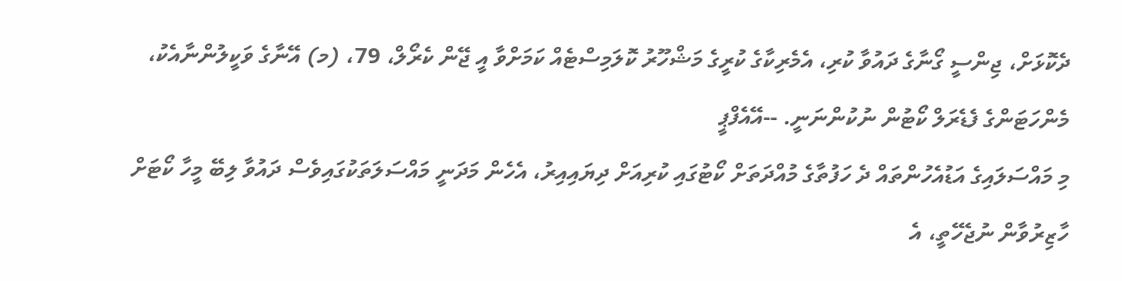ދެކޮޅަށް، ޖިންސީ ގޯނާގެ ދައުވާ ކުރި، އެމެރިކާގެ ކުރީގެ މަޝްހޫރު ކޮލަމިސްޓެއް ކަމަށްވާ އީ ޖޭން ކެރޯލް، 79، (މ) އޭނާގެ ވަކީލުންނާއެކު، މެންހަޓަންގެ ފެޑެރަލް ކޯޓުން ނުކުންނަނީ. --އޭއެފްޕީ
މި މައްސަލައިގެ އަޑުއެހުންތައް ދެ ހަފުތާގެ މުއްދަތަށް ކޯޓުގައި ކުރިއަށް ދިޔައިއިރު، އެހެން މަދަނީ މައްސަލަތަކުގައިވެސް ދައުވާ ލިބޭ މީހާ ކޯޓަށް ހާޒިރުވާން ނުޖެހޭތީ، އެ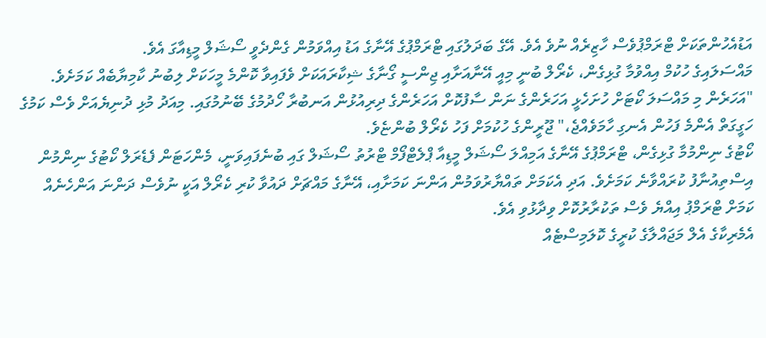އަޑުއެހުންތަކަށް ޓްރަމްޕުވެސް ހާޒިރެއް ނުވެ އެވެ. އޭގެ ބަދަލުގައި ޓްރަމްޕުގެ އޭނާގެ އަޑު އިއްވަމުން ގެންދެވީ ސޯޝަލް މީޑިއާގަ އެވެ.
މައްސަލައިގެ ހުކުމް އިއްވުމާ ގުޅިގެން، ކެރޯލް ބުނީ މިއީ އޭނާއަށާއި ޖިންސީ ގޯނާގެ ޝިކާރައަކަށް ވެފައިވާ ކޮންމެ މީހަކަށް ލިބުނު ކާމިޔާބެއް ކަމަށެވެ.
"އަހަރެން މި މައްސަލަ ކޯޓަށް ހުށަހެޅީ އަހަރެންގެ ނަން ސާފުކޮށް އަހަރެންގެ ދިރިއުޅުން އަނބުރާ ހޯދުމުގެ ބޭނުމުގައި. މިއަދު މުޅި ދުނިޔެއަށް ވެސް ކަމުގެ ހަގީގަތް އެންމެ ފަހުން އެނގި ހާމަވެއްޖެ،" ޖޫރީންގެ ހުކުމަށް ފަހު ކެރޯލް ބުންޏެވެ.
ކޯޓުގެ ނިންމުމާ ގުޅިގެން، ޓްރަމްޕުގެ އޭނާގެ އަމިއްލަ ސޯޝަލް މީޑިއާ ޕްލެޓްފޯމް ޓްރުތު ސޯޝަލް ގައި ބުނެފައިވަނީ، މެންހަޓަން ފެޑެރަލް ކޯޓުގެ ނިންމުން އިސްތިއުނާފު ކުރައްވާނެ ކަމަށެވެ. އަދި އެކަމަށް ތައްޔާރުވަމުން އަންނަ ކަމަށާއި، އޭނާގެ މައްޗަށް ދައުވާ ކުރި ކެރޯލް އަކީ ނުވެސް ދަންނަ އަންހެނެއް ކަމަށް ޓްރަމްޕު އިއްޔެ ވެސް ތަކުރާރުކޮށް ވިދާޅުވި އެވެ.
އެމެރިކާގެ އެލް މަޖައްލާގެ ކުރީގެ ކޮލަމިސްޓެއް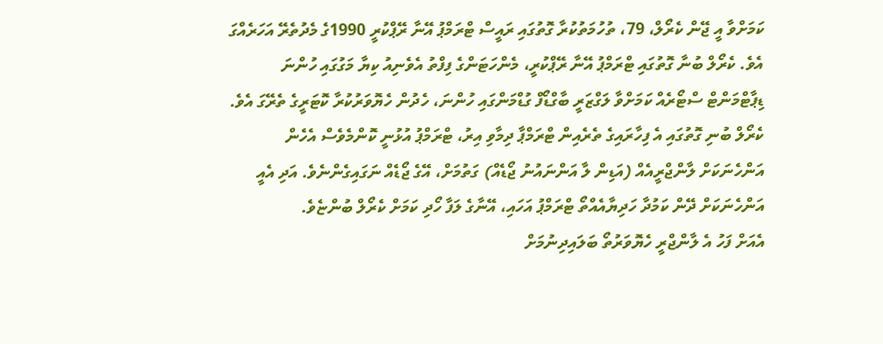ކަމަށްވާ އީ ޖޭން ކެރޯލް، 79، ތުހުމަތުކުރާ ގޮތުގައި ރައީސް ޓްރަމްޕު އޭނާ ރޭޕްކުރީ 1990ގެ މެދުތެރޭ އަހަރެއްގަ އެވެ. ކެރޯލް ބުނާ ގޮތުގައި ޓްރަމްޕު އޭނާ ރޭޕްކުރީ، މެންހަޓަންގެ ފިފްތު އެވެނިއު ކިޔާ މަގުގައި ހުންނަ ޑިޕާޓްމަންޓް ސްޓޯރެއް ކަމަށްވާ ލަގްޒަރީ ބާގްޑޯފް ގުޑްމަންގައި ހުންނަ، ހެދުން ހެޔޮވަރުކުރާ ކޮޓަރީގެ ތެރޭގަ އެވެ.
ކެރޯލް ބުނި ގޮތުގައި އެ ފިހާރައިގެ ތެރެއިން ޓްރަމްޕާ ދިމާވި އިރު، ޓްރަމްޕު އުޅުނީ ކޮންމެވެސް އެހެން އަންހެނަކަށް ލާންޖްރީއެއް (އަޑިން ލާ އަންނައުނު ޖޯޑެއް) ގަތުމަށް، އޭގެ ޖޯޑެއް ނަގައިގެންނެވެ. އަދި އެއީ އަންހެނަކަށް ދޭން ކަމުދާ ހަދިޔާއެއްތޯ ޓްރަމްޕު އަހައި، އޭނާގެ ލަފާ ހޯދި ކަމަށް ކެރޯލް ބުންޏެވެ.
އެއަށް ފަހު އެ ލާންޖްރީ ހެޔޮވަރުތޯ ބަލައިދިނުމަށް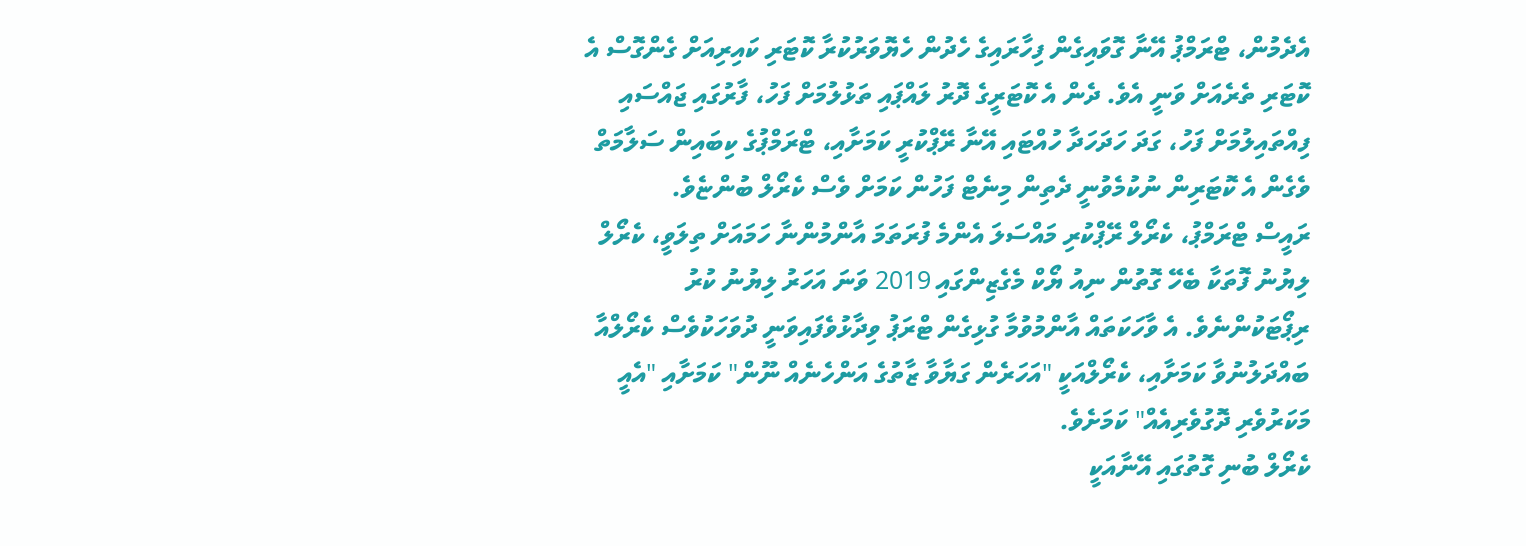އެދެމުން، ޓްރަމްޕު އޭނާ ގޮވައިގެން ފިހާރައިގެ ހެދުން ހެޔޮވަރުކުރާ ކޮޓަރި ކައިރިއަށް ގެންގޮސް އެ ކޮޓަރި ތެރެއަށް ވަނީ އެވެ. ދެން އެ ކޮޓަރީގެ ދޮރު ލައްޕައި ތަޅުލުމަށް ފަހު، ފާރުގައި ޖައްސައި ފިއްތައިލުމަށް ފަހު، ގަދަ ހަދަހަދާ ހުއްޓައި އޭނާ ރޭޕްކުރީ ކަމަށާއި، ޓްރަމްޕުގެ ކިބައިން ސަލާމަތް ވެގެން އެ ކޮޓަރިން ނުކުމެވުނީ ދެތިން މިނެޓް ފަހުން ކަމަށް ވެސް ކެރޯލް ބުންޏެވެ.
ރައީސް ޓްރަމްޕު، ކެރޯލް ރޭޕްކުރި މައްސަލަ އެންމެ ފުރަތަމަ އާންމުންނާ ހަމައަށް ތިލަވީ، ކެރޯލް ލިޔުނު ފޮތަކާ ބެހޭ ގޮތުން ނިއު ޔޯކް މެގެޒިންގައި 2019 ވަނަ އަހަރު ލިޔުނު ކުރު ރިޕޯޓަކުންނެވެ. އެ ވާހަކަތައް އާންމުވުމާ ގުޅިގެން ޓްރަޕު ވިދާޅުވެފައިވަނީ ދުވަހަކުވެސް ކެރޯލްއާ ބައްދަލުނުވާ ކަމަށާއި، ކެރޯލްއަކީ "އަހަރެން ގަޔާވާ ޒާތުގެ އަންހެނެއް ނޫން" ކަމަށާއި "އެއީ މަކަރުވެރި ދޮގުވެރިއެއް" ކަމަށެވެ.
ކެރޯލް ބުނި ގޮތުގައި އޭނާއަކީ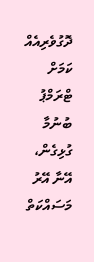ދޮގުވެރިއެއް ކަމަށް ޓްރަމްޕު ބުނުމާ ގުޅިގެން، އޭނާ އޭރު މަސައްކަތް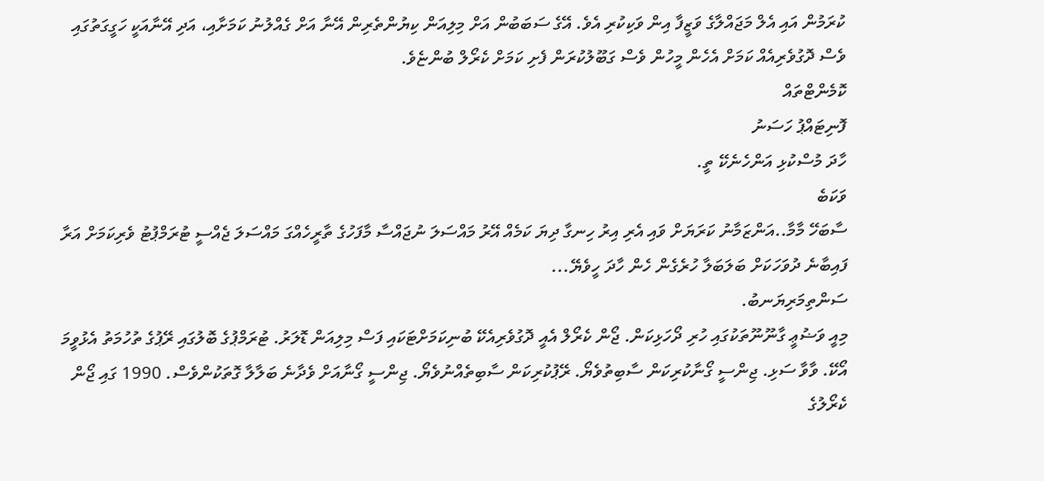ކުރަމުން އައި އެލް މަޖައްލާގެ ވަޒީފާ އިން ވަކިކުރި އެވެ. އޭގެ ސަބަބުން އަށް މިލިއަން ކިޔުންތެރިން އޭނާ އަށް ގެއްލުނު ކަމަށާއި، އަދި އޭނާއަކީ ހަގީގަތުގައި ވެސް ދޮގުވެރިއެއް ކަމަށް އެހެން މީހުން ވެސް ގަބޫލުކުރަން ފެށި ކަމަށް ކެރޯލް ބުންޏެވެ.
ކޮމެންޓްތައް
ފޮނިޓައްޕު ހަސަނު
ހާދަ މުސްކުޅި އަންހެނެކޭ ތީ.
ވަކަބެ
ސާބަހޭ މާމާ..އަންޒަމާނު ކަރަޔަށް ވައި އެރި އިރު ހިނގާ ދިޔަ ކަމެއް އޭރު މައްސަލަ ނުޖައްސާ މާފަހުގެ ތާރީހެއްގަ މައްސަލަ ޖެއްސީ ޓުރަމްޕުޓު ވެރިކަމަށް އަރާ ފައިބާނެ ދުވަހަކަށް ބަލަބަލާ ހުރެގެން ހެން ހާދަ ހީވެޔޭ...
ސަންތިމަރިޔަނބު.
މިއީ ވަޟުޢީ ގާނޫނޫތަކުގައި ހުރި ދޯހަޅިކަން. ޖޯން ކެރޯލް އެއީ ދޮގުވެރިއެކޭ ބުނިކަމަށްޓަކައި ފަސް މިލިއަން ޑޮލަރު. ޓުރަމްޕުގެ ބޮލުގައި ރޭޕުގެ ތުހުމަތު އެޅުވީމަ އޯކޭ. ވާވާ ސަޅި. ޖިންސީ ގޯނާކުރިކަން ސާބިތުވެޔޯ. ރޭޕުކުރިކަން ސާބިތެއްނުވެޔޯ. ޖިންސީ ގޯނާއަށް ވެދާނެ ބަލާލާ ގޮތަކުންވެސް. 1990 ގައި ޖޯން ކެރޯލުގެ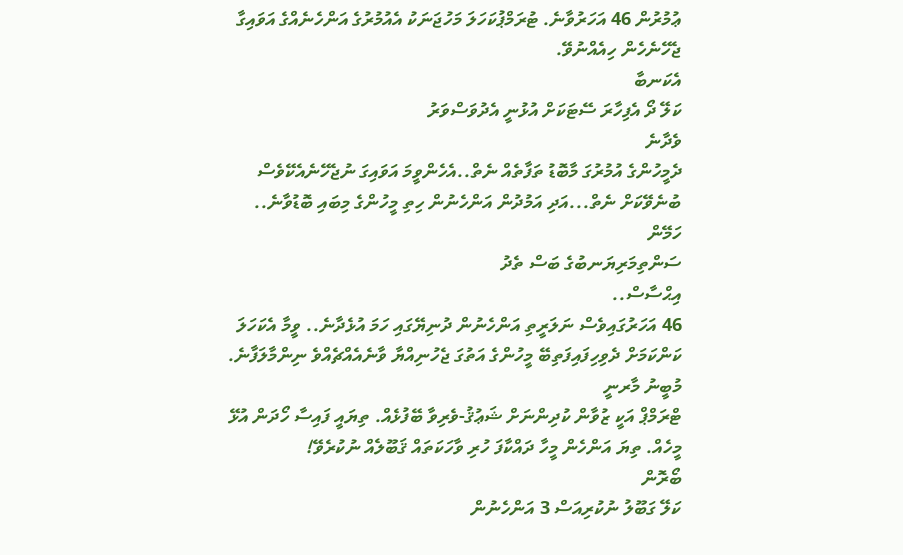ޢުމުރުން 46 އަހަރުވާނެ. ޓުރަމްޕުކަހަލަ މަހުޖަނަކު އެއުމުރުގެ އަންހެނެއްގެ އަވައިގާ ޖެހޭނެހެން ހިއެއްނުވޭ.
އެކަނބާ
ކަލޭ ދޯ އެފިހާރަ ސޭޓަކަށް އުޅުނީ އެދުވަސްވަރު
ވެދާނެ
ދެމީހުންގެ އުމުރުގަ މާބޮޑު ތަފާތެއް ނެތް..އެހެންވީމަ އަވައިގަ ނުޖެހޭނެއެކޭވެސް ބުނެވޭކަށް ނެތް...އަދި އަމުދުން އަންހެނުން ހިތި މީހުންގެ މިބައި ބޮޑުވާނެ..
ހަމޭން
ސަންތިމަރިޔަނބުގެ ބަސް ތެދު
އިޙްސާސް..
46 އަހަރުގައިވެސް ނަލަރީތި އަންހެނުން ދުނިޔޭގައި ހަމަ އުޅެދާނެ.. ވީމާ އެކަހަލަ ކަންކަމަށް ދެވިހިފައިފަތިބޭ މީހުންގެ އަތުގަ ޖެހުނިއްޔާ ވާނެއެއްޗެއްވެ ނިންމާލަފާނެ.
މުބީނު މާރނީ
ޓްރަމްޕް އަކީ ޒުވާން ކުދިންނަށް ޝަޢުޤު-ވެރިވާ ބޭފުޅެއް. ތިޔައީ ފައިސާ ހޯދަން އުޅޭ މީހެއް. ތިޔަ އަންހެން މީހާ ދައްކާފަ ހުރި ވާހަކަތައް ޤަބޫލެއް ނުކުރެވޭ!
ބޯރޮން
ކަލޭ ގަބޫލު ނުކުރިއަސް 3 އަންހެނުން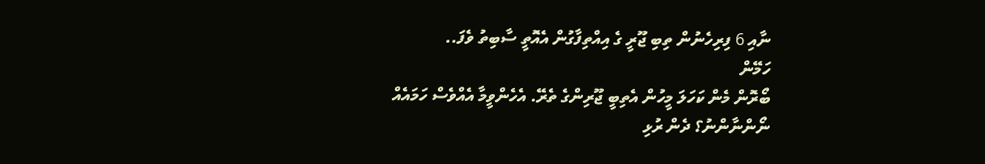ނާއި 6 ފިރިހެނުން ތިބި ޖޫރީ ގެ އިއްތިފާގުން އެއޮތީ ސާބިތު ވެފަ..
ހަމޭން
ބޯރޮން މެން ކަހަލަ މީހުން އެތިބީ ޖޫރިންގެ ތެރޭ. އެހެންވީމާ އެއްވެސް ހަމައެއް ނޯންނާންނު؟ ދެން ރުޅި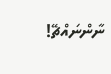ނާންނައްޗޭ!